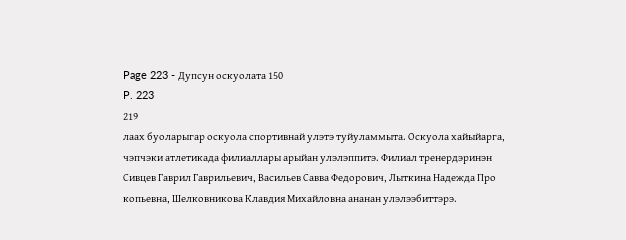Page 223 - Дупсун оскуолата 150
P. 223
219
лаах буоларыгар оскуола спортивнай улэтэ туйуламмыта. Оскуола хайыйарга,
чэпчэки атлетикада филиаллары арыйан улэлэппитэ. Филиал тренердэринэн
Сивцев Гаврил Гаврильевич, Васильев Савва Федорович, Лыткина Надежда Про
копьевна, Шелковникова Клавдия Михайловна ананан улэлээбиттэрэ.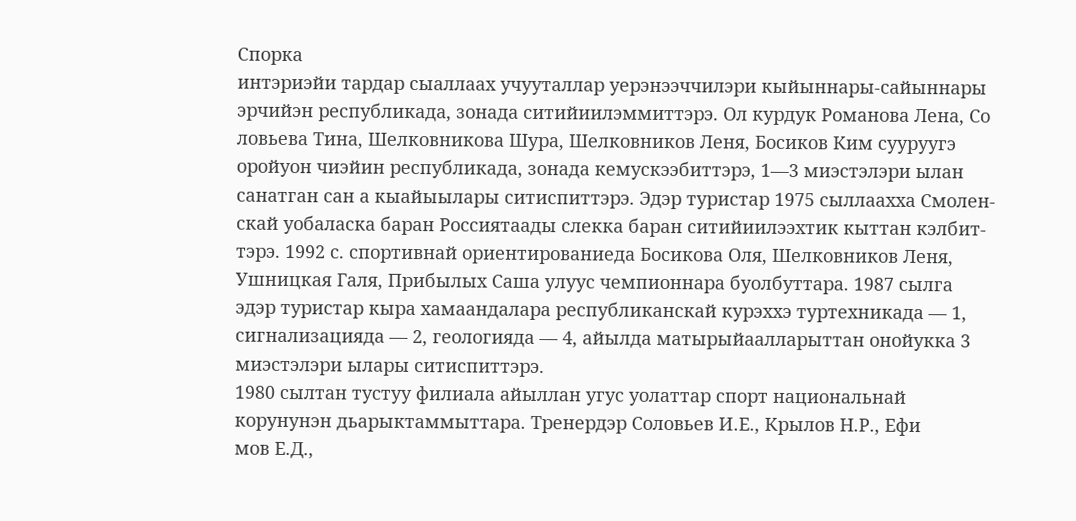Спорка
интэриэйи тардар сыаллаах учууталлар уерэнээччилэри кыйыннары-сайыннары
эрчийэн республикада, зонада ситийиилэммиттэрэ. Ол курдук Романова Лена, Со
ловьева Тина, Шелковникова Шура, Шелковников Леня, Босиков Ким сууруугэ
оройуон чиэйин республикада, зонада кемускээбиттэрэ, 1—3 миэстэлэри ылан
санатган сан а кыайыылары ситиспиттэрэ. Эдэр туристар 1975 сыллаахха Смолен-
скай уобаласка баран Россиятаады слекка баран ситийиилээхтик кыттан кэлбит-
тэрэ. 1992 с. спортивнай ориентированиеда Босикова Оля, Шелковников Леня,
Ушницкая Галя, Прибылых Саша улуус чемпионнара буолбуттара. 1987 сылга
эдэр туристар кыра хамаандалара республиканскай курэххэ туртехникада — 1,
сигнализацияда — 2, геологияда — 4, айылда матырыйаалларыттан онойукка 3
миэстэлэри ылары ситиспиттэрэ.
1980 сылтан тустуу филиала айыллан угус уолаттар спорт национальнай
корунунэн дьарыктаммыттара. Тренердэр Соловьев И.Е., Крылов Н.Р., Ефи
мов Е.Д.,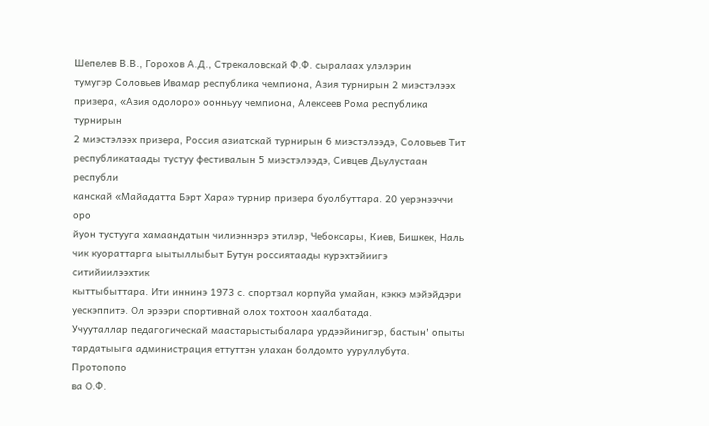Шепелев В.В., Горохов А.Д., Стрекаловскай Ф.Ф. сыралаах улэлэрин
тумугэр Соловьев Ивамар республика чемпиона, Азия турнирын 2 миэстэлээх
призера, «Азия одолоро» оонньуу чемпиона, Алексеев Рома республика турнирын
2 миэстэлээх призера, Россия азиатскай турнирын 6 миэстэлээдэ, Соловьев Тит
республикатаады тустуу фестивалын 5 миэстэлээдэ, Сивцев Дьулустаан республи
канскай «Майадатта Бэрт Хара» турнир призера буолбуттара. 20 уерэнээччи оро
йуон тустууга хамаандатын чилиэннэрэ этилэр, Чебоксары, Киев, Бишкек, Наль
чик куораттарга ыытыллыбыт Бутун россиятаады курэхтэйиигэ ситийиилээхтик
кыттыбыттара. Ити иннинэ 1973 с. спортзал корпуйа умайан, кэккэ мэйэйдэри
уескэппитэ. Ол эрээри спортивнай олох тохтоон хаалбатада.
Учууталлар педагогическай маастарыстыбалара урдээйинигэр, бастын' опыты
тардатыыга администрация еттуттэн улахан болдомто ууруллубута. Протопопо
ва О.Ф.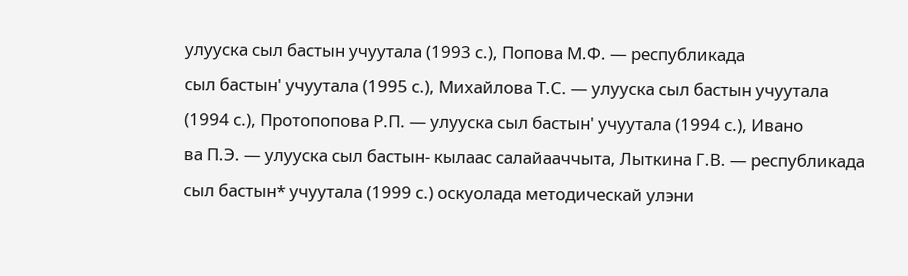улууска сыл бастын учуутала (1993 с.), Попова М.Ф. — республикада
сыл бастын' учуутала (1995 с.), Михайлова Т.С. — улууска сыл бастын учуутала
(1994 с.), Протопопова Р.П. — улууска сыл бастын' учуутала (1994 с.), Ивано
ва П.Э. — улууска сыл бастын- кылаас салайааччыта, Лыткина Г.В. — республикада
сыл бастын* учуутала (1999 с.) оскуолада методическай улэни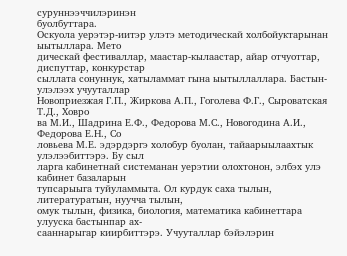суруннээччилэринэн
буолбуттара.
Оскуола уерэтэр-иитэр улэтэ методическай холбойуктарынан ыытыллара. Мето
дическай фестиваллар, маастар-кылаастар, айар отчуоттар, диспуттар, конкурстар
сыллата сонуннук, хатыламмат гына ыытыллаллара. Бастын- улэлээх учууталлар
Новоприезжая Г.П., Жиркова А.П., Гоголева Ф.Г., Сыроватская Т.Д., Ховро
ва М.И., Шадрина Е.Ф., Федорова М.С., Новогодина А.И., Федорова Е.Н., Со
ловьева М.Е. эдэрдэргэ холобур буолан, тайаарыылаахтык улэлээбиттэрэ. Бу сыл
ларга кабинетнай системанан уерэтии олохтонон, элбэх улэ кабинет базаларын
тупсарыыга туйуламмыта. Ол курдук саха тылын, литературатын, нуучча тылын,
омук тылын, физика, биология, математика кабинеттара улууска бастынпар ах-
сааннарыгар киирбиттэрэ. Учууталлар бэйэлэрин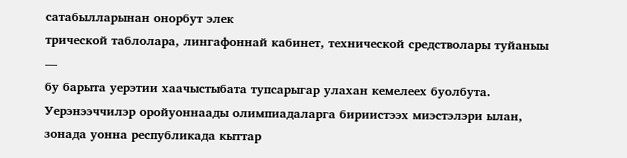сатабылларынан онорбут элек
трической таблолара, лингафоннай кабинет, технической средстволары туйаныы —
бу барыта уерэтии хаачыстыбата тупсарыгар улахан кемелеех буолбута.
Уерэнээччилэр оройуоннаады олимпиадаларга бириистээх миэстэлэри ылан,
зонада уонна республикада кыттар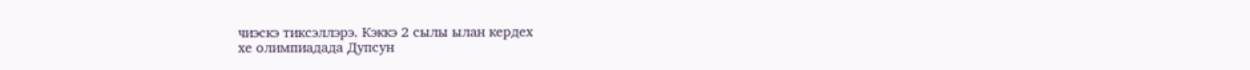чиэскэ тиксэллэрэ. Кэккэ 2 сылы ылан кердех
хе олимпиадада Дупсун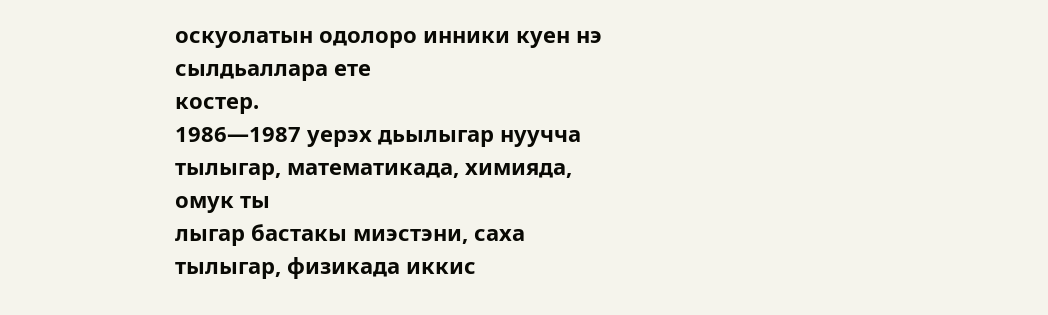оскуолатын одолоро инники куен нэ сылдьаллара ете
костер.
1986—1987 уерэх дьылыгар нуучча тылыгар, математикада, химияда, омук ты
лыгар бастакы миэстэни, саха тылыгар, физикада иккис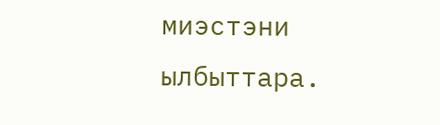миэстэни ылбыттара.